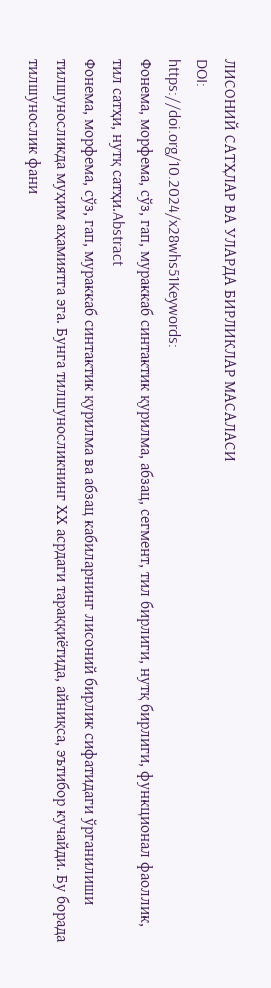ЛИСОНИЙ САТҲЛАР ВА УЛАРДА БИРЛИКЛАР МАСАЛАСИ
DOI:
https://doi.org/10.2024/x28whs51Keywords:
Фонема, морфема, сўз, гап, мураккаб синтактик қурилма, абзац, сегмент, тил бирлиги, нутқ бирлиги, функционал фаоллик, тил сатҳи, нутқ сатҳи.Abstract
Фонема, морфема, сўз, гап, мураккаб синтактик қурилма ва абзац кабиларнинг лисоний бирлик сифатидаги ўрганилиши тилшуносликда муҳим аҳамиятга эга. Бунга тилшуносликнинг ХХ асрдаги тараққиётида, айниқса, эътибор кучайди. Бу борада тилшунослик фани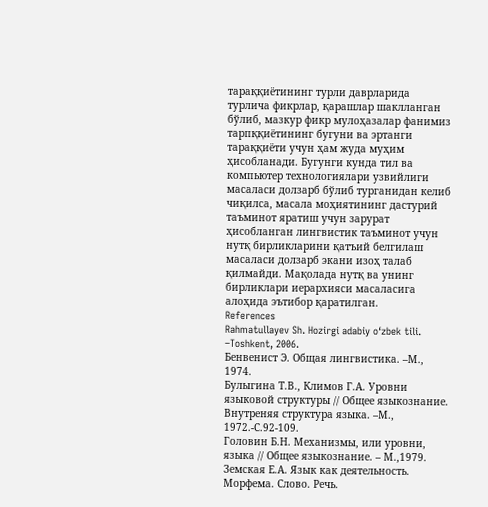тараққиётининг турли даврларида турлича фикрлар, қарашлар шаклланган бўлиб, мазкур фикр мулоҳазалар фанимиз тарпққиётининг бугуни ва эртанги тараққиёти учун ҳам жуда муҳим ҳисобланади. Бугунги кунда тил ва компьютер технологиялари узвийлиги масаласи долзарб бўлиб турганидан келиб чиқилса, масала моҳиятининг дастурий таъминот яратиш учун зарурат ҳисобланган лингвистик таъминот учун нутқ бирликларини қатъий белгилаш масаласи долзарб экани изоҳ талаб қилмайди. Мақолада нутқ ва унинг бирликлари иерархияси масаласига алоҳида эътибор қаратилган.
References
Rahmatullayev Sh. Hozirgi adabiy o‘zbek tili. –Toshkent, 2006.
Бенвенист Э. Общая лингвистика. –М., 1974.
Булыгина Т.В., Климов Г.А. Уровни языковой структуры // Общее языкознание. Внутреняя структура языка. –М., 1972.-С.92-109.
Головин Б.Н. Механизмы, или уровни, языка // Общее языкознание. – М.,1979.
Земская Е.А. Язык как деятельность. Морфема. Слово. Речь.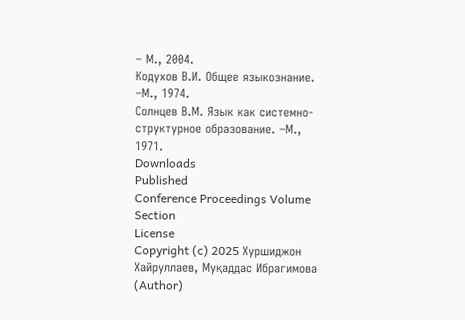– М., 2004.
Кодухов В.И. Общее языкознание. –М., 1974.
Солнцев В.М. Язык как системно-структурное образование. –М., 1971.
Downloads
Published
Conference Proceedings Volume
Section
License
Copyright (c) 2025 Хуршиджон Хайруллаев, Муқаддас Ибрагимова (Author)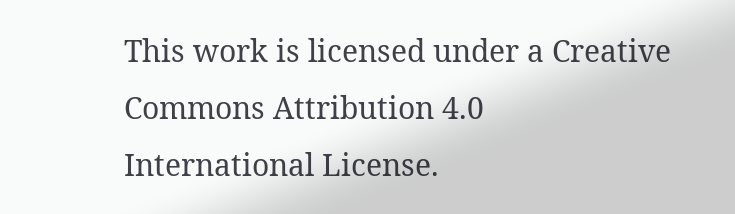This work is licensed under a Creative Commons Attribution 4.0 International License.